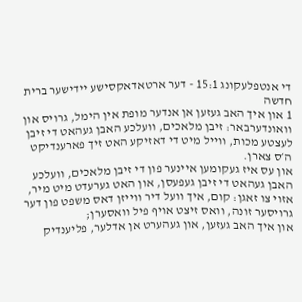די אנטפלעקונג 15:1 - דער ארטאדאקסישע יידישער ברית חדשה
1 און איך האב געזען אן אנדער מופת אין הימל, גרויס און וואונדערבאר: זיבן מלאכים, וועלכע האבן געהאט די זיבן לעצטע מכות, ווייל מיט די דאזיקע האט זיך פארענדיקט ה׳ס צארן.
און עס איז געקומען איינער פון די זיבן מלאכים, וועלכע האבן געהאט די זיבן געפעסן, און האט גערעדט מיט מיר, אזוי צו זאגן: קום, איך וועל דיר ווייזן דאס משפט פון דער גרויסער זונה, וואס זיצט אויף פיל וואסערן;
און איך האב געזען, און געהערט אן אדלער, פליענדיק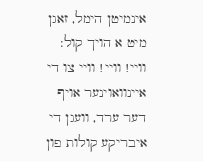אינמיטן הימל, זאגן מיט א הויך קול: וויי! וויי! וויי צו די איינוואוינער אויף דער ערד, וועגן די איבריקע קולות פון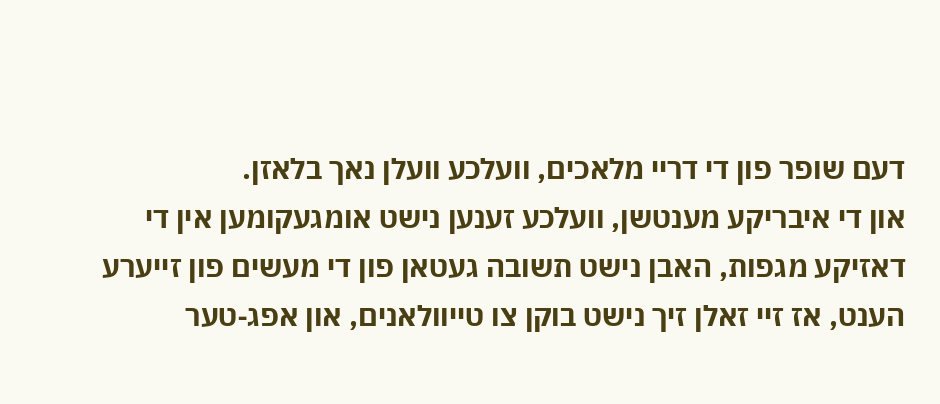דעם שופר פון די דריי מלאכים, וועלכע וועלן נאך בלאזן.
און די איבריקע מענטשן, וועלכע זענען נישט אומגעקומען אין די דאזיקע מגפות, האבן נישט תשובה געטאן פון די מעשים פון זייערע הענט, אז זיי זאלן זיך נישט בוקן צו טייוולאנים, און אפג‑טער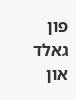פון גאלד און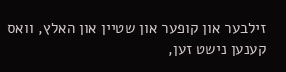זילבער און קופער און שטיין און האלץ, וואס קענען נישט זען,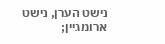נישט הערן, נישט ארומגיין;